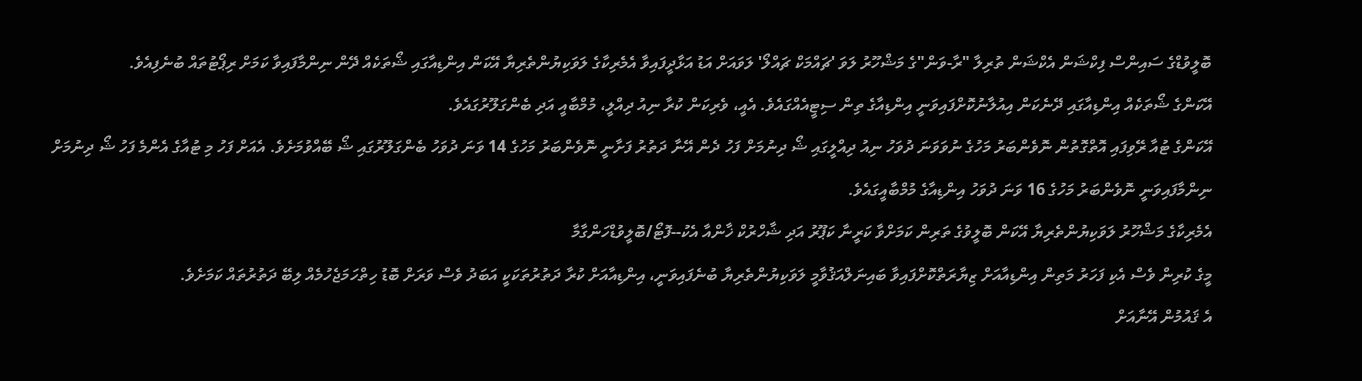ބޮލީވުޑްގެ ސައިންސް ފިކްޝަން އެކްޝަން ތުރިލާ "ރާ-ވަން"ގެ މަޝްހޫރު ލަވަ 'ޗައްމަކް ޗައްލޯ' ލަވައަށް އަޑު އަޅާދީފައިވާ އެމެރިކާގެ ލަވަކިޔުންތެރިޔާ އޭކަން އިންޑިއާގައި ޝޯތަކެއް ދޭން ނިންމާފައިވާ ކަމަށް ރިޕޯޓުތައް ބުނެފިއެވެ.
އޭކަންގެ ޝޯތަކެއް އިންޑިއާގައި ދޭނެކަން އިއުލާނުކޮށްފައިވަނީ އިންޑިއާގެ ތިން ސިޓީއެއްގައެވެ. އެއީ، ވެރިކަން ކުރާ ނިއު ދިއްލީ، މުމްބާއީ އަދި ބެންގަލޫރުގައެވެ.
އޭކަންގެ ޓުއާ ރޭވިފައި އޮތްގޮތުން ނޮވެންބަރު މަހުގެ ނުވަވަނަ ދުވަހު ނިއު ދިއްލީގައި ޝޯ ދިނުމަށް ފަހު ދެން އޭނާ ދަތުރު ފަށާނީ ނޮވެންބަރު މަހުގެ 14 ވަނަ ދުވަހު ބެންގަލޫރުގައި ޝޯ ބޭއްވުމަށެވެ. އެއަށް ފަހު މި ޓުއާގެ އެންމެ ފަހު ޝޯ ދިނުމަށް ނިންމާފައިވަނީ ނޮވެންބަރު މަހުގެ 16 ވަނަ ދުވަހު އިންޑިއާގެ މުމްބާއީގައެވެ.
އެމެރިކާގެ މަޝްހޫރު ލަވަކިޔުންތެރިޔާ އޭކަން ބޮލީވުގެ ތަރިން ކަމަށްވާ ކަރީނާ ކަޕޫރު އަދި ޝާހްރުކް ޚާންއާ އެކު--ފޮޓޯ/ބޮލީވުޑްހަންގާމާ
މީގެ ކުރިން ވެސް އެކި ފަހަރު މަތިން އިންޑިއާއަށް ޒިޔާރަތްކޮށްފައިވާ ބައިނަލްއަޤުވާމީ ލަވަކިޔުންތެރިޔާ ބުނެފައިވަނީ، އިންޑިއާއަށް ކުރާ ދަތުރުތަކަކީ އަބަދު ވެސް ވަރަށް ބޮޑު ހިތްހަމަޖެހުމެއް ލިބޭ ދަތުރުތައް ކަމަށެވެ.
އެ ޤައުމުން އޭނާއަށް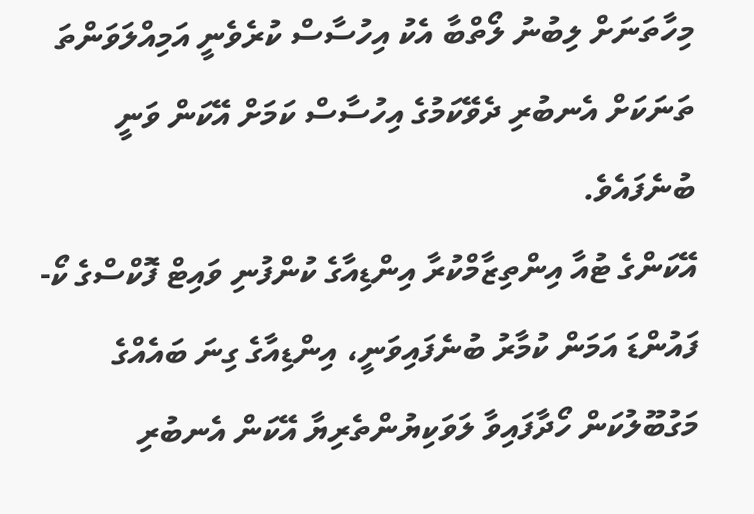މިހާތަނަށް ލިބުނު ލޯތްބާ އެކު އިހުސާސް ކުރެވެނީ އަމިއްލަވަންތަ ތަނަކަށް އެނބުރި ދެވޭކަމުގެ އިހުސާސް ކަމަށް އޭކަން ވަނީ ބުނެފައެވެ.
އޭކަންގެ ޓުއާ އިންތިޒާމްކުރާ އިންޑިއާގެ ކުންފުނި ވައިޓް ފޮކްސްގެ ކޯ-ފައުންޑަ އަމަން ކުމާރު ބުނެފައިވަނީ، އިންޑިއާގެ ގިނަ ބައެއްގެ މަގުބޫލުކަން ހޯދާފައިވާ ލަވަކިޔުންތެރިޔާ އޭކަން އެނބުރި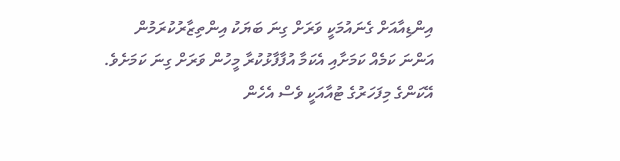އިންޑިއާއަށް ގެނައުމަކީ ވަރަށް ގިނަ ބަޔަކު އިންތިޒާރުކުރަމުން އަންނަ ކަމެއް ކަމަށާއި އެކަމާ އުފާފާޅުކުރާ މީހުން ވަރަށް ގިނަ ކަމަށެވެ.
އޭކަންގެ މިފަހަރުގެ ޓުއާއަކީ ވެސް އެހެން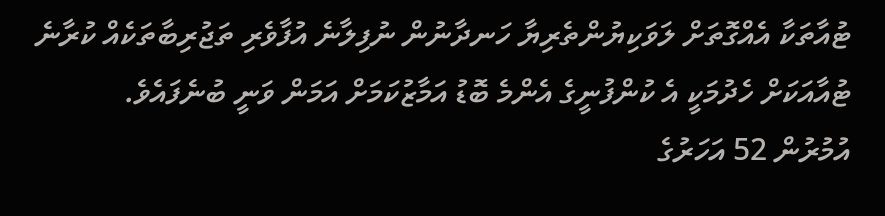ޓުއާތަކާ އެއްގޮތަށް ލަވަކިޔުންތެރިޔާ ހަނދާނުން ނުފިލާނެ އުފާވެރި ތަޖުރިބާތަކެއް ކުރާނެ ޓުއާއަކަށް ހެދުމަކީ އެ ކުންފުނީގެ އެންމެ ބޮޑު އަމާޒުކަމަށް އަމަން ވަނީ ބުނެފައެވެ.
އުމުރުން 52 އަހަރުގެ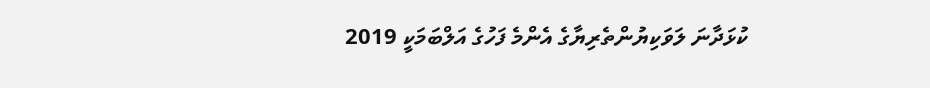ކުޅަދާނަ ލަވަކިޔުންތެރިޔާގެ އެންމެ ފަހުގެ އަލްބަމަކީ 2019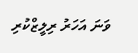ވަނަ އަހަރު ރިލީޒްކުރި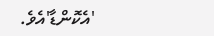'އެކޮންޑާ'އެވެ.